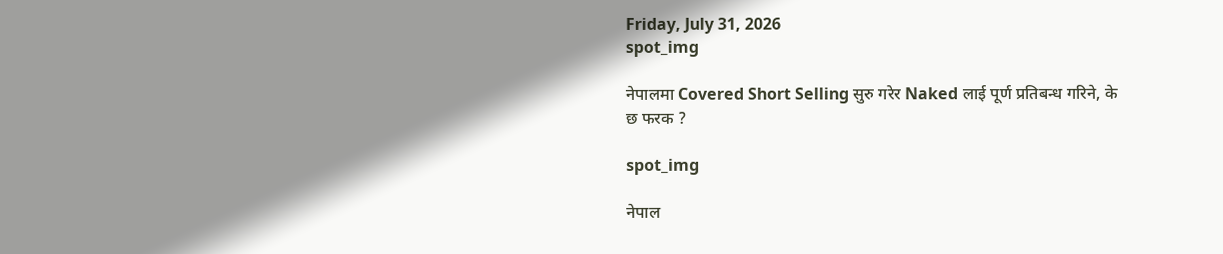Friday, July 31, 2026
spot_img

नेपालमा Covered Short Selling सुरु गरेर Naked लाई पूर्ण प्रतिबन्ध गरिने, के छ फरक ?

spot_img

नेपाल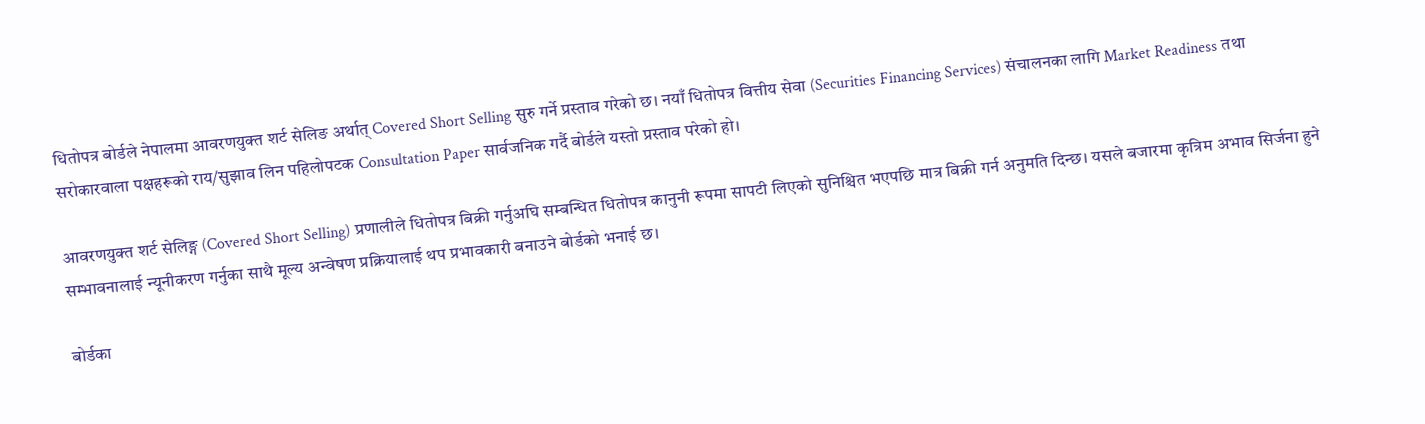धितोपत्र बोर्डले नेपालमा आवरणयुक्त शर्ट सेलिङ अर्थात् Covered Short Selling सुरु गर्ने प्रस्ताव गरेको छ। नयाँ धितोपत्र वित्तीय सेवा (Securities Financing Services) संचालनका लागि Market Readiness तथा सरोकारवाला पक्षहरूको राय/सुझाव लिन पहिलोपटक Consultation Paper सार्वजनिक गर्दै बोर्डले यस्तो प्रस्ताव परेको हो।

आवरणयुक्त शर्ट सेलिङ्ग (Covered Short Selling) प्रणालीले धितोपत्र बिक्री गर्नुअघि सम्बन्धित धितोपत्र कानुनी रूपमा सापटी लिएको सुनिश्चित भएपछि मात्र बिक्री गर्न अनुमति दिन्छ। यसले बजारमा कृत्रिम अभाव सिर्जना हुने सम्भावनालाई न्यूनीकरण गर्नुका साथै मूल्य अन्वेषण प्रक्रियालाई थप प्रभावकारी बनाउने बोर्डको भनाई छ।

बोर्डका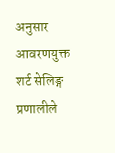अनुसार आवरणयुक्त शर्ट सेलिङ्ग प्रणालीले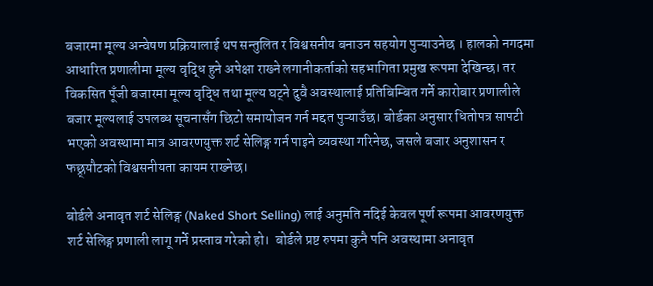बजारमा मूल्य अन्वेषण प्रक्रियालाई थप सन्तुलित र विश्वसनीय बनाउन सहयोग पुऱ्याउनेछ । हालको नगदमा आधारित प्रणालीमा मूल्य वृद्धि हुने अपेक्षा राख्ने लगानीकर्ताको सहभागिता प्रमुख रूपमा देखिन्छ। तर विकसित पूँजी बजारमा मूल्य वृद्धि तथा मूल्य घट्ने दुवै अवस्थालाई प्रतिबिम्बित गर्ने कारोबार प्रणालीले बजार मूल्यलाई उपलब्ध सूचनासँग छिटो समायोजन गर्न मद्दत पुऱ्याउँछ। बोर्डका अनुसार धितोपत्र सापटी भएको अवस्थामा मात्र आवरणयुक्त शर्ट सेलिङ्ग गर्न पाइने व्यवस्था गरिनेछ, जसले बजार अनुशासन र फछ्र्यौटको विश्वसनीयता कायम राख्नेछ।

बोर्डले अनावृत शर्ट सेलिङ्ग (Naked Short Selling) लाई अनुमति नदिई केवल पूर्ण रूपमा आवरणयुक्त शर्ट सेलिङ्ग प्रणाली लागू गर्ने प्रस्ताव गरेको हो।  बोर्डले प्रष्ट रुपमा कुनै पनि अवस्थामा अनावृत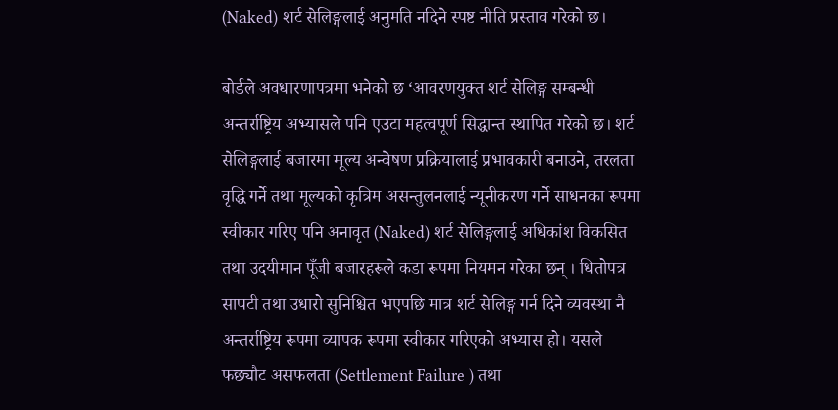(Naked) शर्ट सेलिङ्गलाई अनुमति नदिने स्पष्ट नीति प्रस्ताव गरेको छ।

बोर्डले अवधारणापत्रमा भनेको छ ‘आवरणयुक्त शर्ट सेलिङ्ग सम्बन्धी अन्तर्राष्ट्रिय अभ्यासले पनि एउटा महत्वपूर्ण सिद्धान्त स्थापित गरेको छ। शर्ट सेलिङ्गलाई बजारमा मूल्य अन्वेषण प्रक्रियालाई प्रभावकारी बनाउने, तरलता वृद्धि गर्ने तथा मूल्यको कृत्रिम असन्तुलनलाई न्यूनीकरण गर्ने साधनका रूपमा स्वीकार गरिए पनि अनावृत (Naked) शर्ट सेलिङ्गलाई अधिकांश विकसित तथा उदयीमान पूँजी बजारहरूले कडा रूपमा नियमन गरेका छन् । धितोपत्र सापटी तथा उधारो सुनिश्चित भएपछि मात्र शर्ट सेलिङ्ग गर्न दिने व्यवस्था नै अन्तर्राष्ट्रिय रूपमा व्यापक रूपमा स्वीकार गरिएको अभ्यास हो। यसले फछ्यौट असफलता (Settlement Failure ) तथा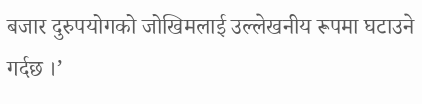बजार दुरुपयोगको जोखिमलाई उल्लेखनीय रूपमा घटाउने गर्दछ ।’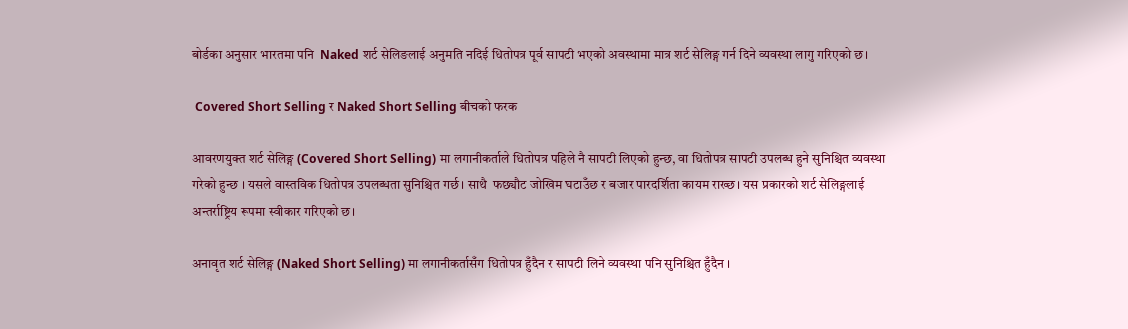बोर्डका अनुसार भारतमा पनि  Naked शर्ट सेलिङलाई अनुमति नदिई धितोपत्र पूर्व सापटी भएको अवस्थामा मात्र शर्ट सेलिङ्ग गर्न दिने व्यवस्था लागु गरिएको छ।

 Covered Short Selling र Naked Short Selling बीचको फरक

आवरणयुक्त शर्ट सेलिङ्ग (Covered Short Selling) मा लगानीकर्ताले धितोपत्र पहिले नै सापटी लिएको हुन्छ, वा धितोपत्र सापटी उपलब्ध हुने सुनिश्चित व्यवस्था गरेको हुन्छ । यसले वास्तविक धितोपत्र उपलब्धता सुनिश्चित गर्छ। साथै  फछ्यौट जोखिम घटाउँछ र बजार पारदर्शिता कायम राख्छ। यस प्रकारको शर्ट सेलिङ्गलाई अन्तर्राष्ट्रिय रूपमा स्वीकार गरिएको छ।

अनावृत शर्ट सेलिङ्ग (Naked Short Selling) मा लगानीकर्तासँग धितोपत्र हुँदैन र सापटी लिने व्यवस्था पनि सुनिश्चित हुँदैन ।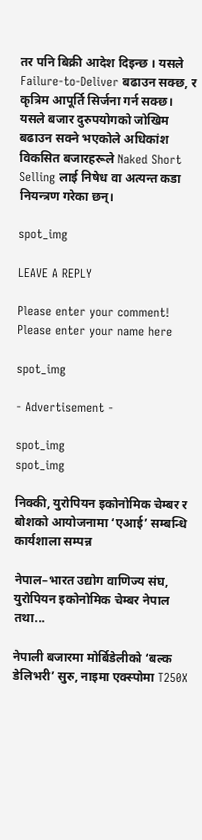तर पनि बिक्री आदेश दिइन्छ । यसले Failure-to-Deliver बढाउन सक्छ, र कृत्रिम आपूर्ति सिर्जना गर्न सक्छ। यसले बजार दुरुपयोगको जोखिम बढाउन सक्ने भएकोले अधिकांश विकसित बजारहरूले Naked Short Selling लाई निषेध वा अत्यन्त कडा नियन्त्रण गरेका छन्।

spot_img

LEAVE A REPLY

Please enter your comment!
Please enter your name here

spot_img

- Advertisement -

spot_img
spot_img

निक्की, युरोपियन इकोनोमिक चेम्बर र बोशको आयोजनामा ‘एआई’ सम्बन्धि कार्यशाला सम्पन्न

नेपाल–भारत उद्योग वाणिज्य संघ, युरोपियन इकोनोमिक चेम्बर नेपाल तथा...

नेपाली बजारमा मोर्बिडेलीको ‘बल्क डेलिभरी’ सुरु, नाइमा एक्स्पोमा T250X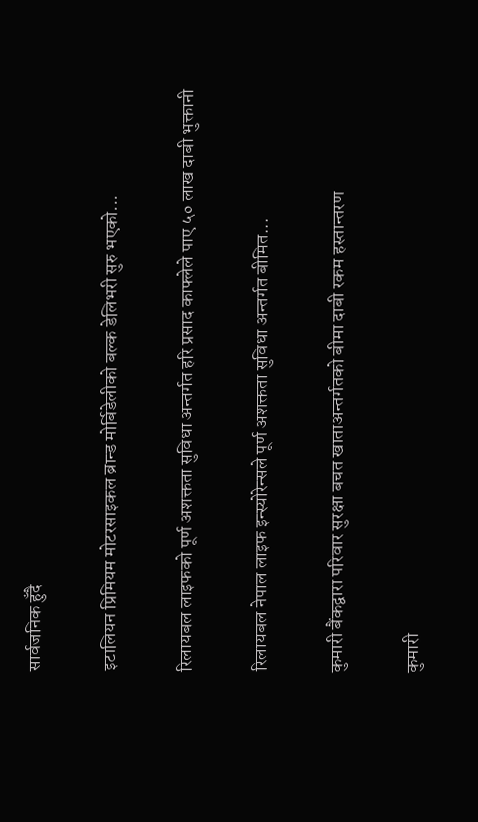सार्वजनिक हुँदै

इटालियन प्रिमियम मोटरसाइकल ब्रान्ड मोर्बिडेलीको बल्क डेलिभरी सुरु भएको...

रिलायबल लाइफको पूर्ण अशक्तता सुविधा अन्तर्गत हरि प्रसाद काफ्लेले पाए ५० लाख दाबी भुक्तानी

रिलायबल नेपाल लाइफ इन्स्योरेन्सले पूर्ण अशक्तता सुविधा अन्तर्गत बीमित...

कुमारी बैंकद्वारा परिवार सुरक्षा बचत खाताअन्तर्गतको बीमा दाबी रकम हस्तान्तरण

कुमारी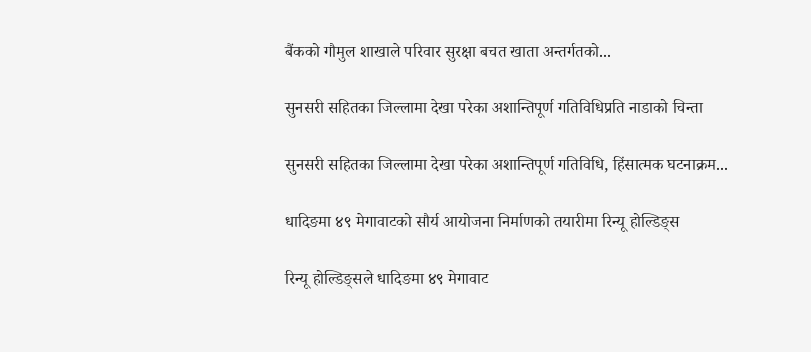बैंकको गौमुल शाखाले परिवार सुरक्षा बचत खाता अन्तर्गतको...

सुनसरी सहितका जिल्लामा देखा परेका अशान्तिपूर्ण गतिविधिप्रति नाडाको चिन्ता

सुनसरी सहितका जिल्लामा देखा परेका अशान्तिपूर्ण गतिविधि, हिंसात्मक घटनाक्रम...

धादिङमा ४९ मेगावाटको सौर्य आयोजना निर्माणको तयारीमा रिन्यू होल्डिङ्स

रिन्यू होल्डिङ्सले धादिङमा ४९ मेगावाट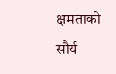क्षमताको सौर्य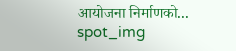आयोजना निर्माणको...
spot_img